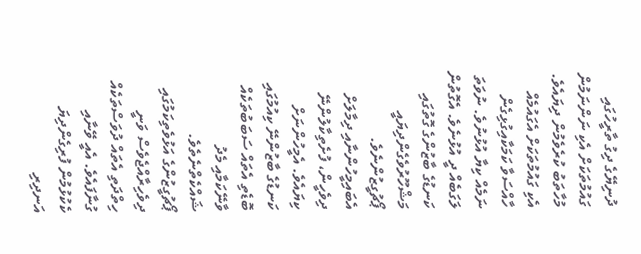ދުނިޔޭގެ ދިގު ތާރީހުގައި ގައުމުތަކަށް އެކި ނަންނަމުން މުހާތަބު ކުރެވެމުން ދިޔައެވެ. އެކި ގައުމުތަކަށް އެގައުމެއް ހާއްސަވާ ކަމަކާއިގުޅިގެން ނަމެއް ކިޔާ އުޅުނުވެ. ނުވަތަ ލަގަބެއް ދީ އުޅުނެވެ. އެގޮތުން ކަނޑުގެ ބާޒުންގެ ގޮތުގައި މަޝްހޫރުވެގެންދިޔައީ ޕޯޗުގީޒުންނެވެ. އެބައިމީހުންނާއި ދިމާލަށް ދިވެހީން، ފުށެތިކާލުންނޭ ކިޔައެވެ. އެމީހުންނަށް ކަނޑުގެ ބާޒުންނޭ ކިއުމުގައި ބޮޑެތި އެތައް ސަބަބުތަކެއް ވާނޭކަމާއި މެދު ޝައްކެތްނެތެވެ.
ޕޯޗުގީޒުންގެ އަޅުވެތިކަމުގައި ދިވެހިރާއްޖެވެސް ވަނީ ހިތްދަތި އެތައް ދުވަސްތަކެއް ގުނާފައެވެ. އެއީ ވޭނާއި ކެކުޅުމުން ފުރިގެންދިޔަ އަނދިރި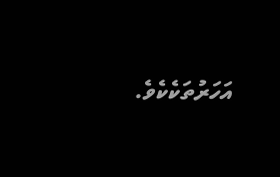އަހަރުތަކެކެވެ.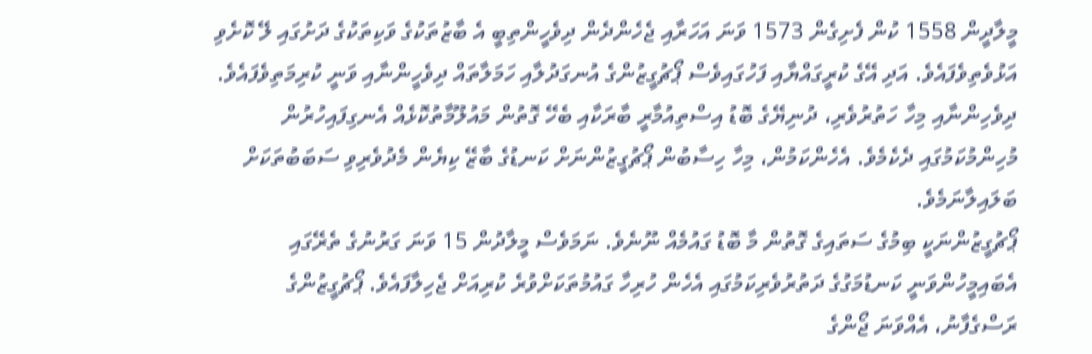މީލާދީން 1558 ކުން ފެށިގެން 1573 ވަނަ އަހަރާއި ޖެހެންދެން ދިވެހީންތިބީ އެ ބާޒުތަކުގެ ވަކިތަކުގެ ދަށުގައި ލޭ ކޮށެވި އަޅުވެތިވެފައެވެ. އަދި އޭގެ ކުރީގައްޔާއި ފަހުގައިވެސް ޕޯޗުގީޒުންގެ އުނގަދުލާއި ހަމަލާތައް ދިވެހީންނާއި ވަނީ ކުރިމަތިވެފައެވެ. ދިވެހިންނާއި މިހާ ހަތުރުވެރި، ދުނިޔޭގެ ބޮޑު އިސްތިއުމާރީ ބާރަކާއި ބެހޭ ގޮތުން މައުލޫމާތުކޮޅެއް އެނގިފައިހުރުން މުހިންމުކަމުގައި ދެކެމެވެ. އެހެންކަމުން، މިހާ ހިސާބުން ޕޯޗުގީޒުންނަށް ކަނޑުގެ ބާޒޭ ކިޔެން މެދުވެރިވި ސަބަބުތަކަށް ބަލައިލާނަމެވެ.
ޕޯޗުގީޒުންނަކީ ބިމުގެ ސަތައިގެ ގޮތުން މާ ބޮޑު ގައުމެއް ނޫނެވެ. ނަމަވެސް މީލާދުން 15 ވަނަ ގަރުނުގެ ތެރޭގައި އެބައިމީހުންވަނީ ކަނޑުމަގުގެ ދަތުރުވެރިކަމުގައި އެހެން ހުރިހާ ގައުމުތަކަށްވުރެ ކުރިއަށް ޖެހިލާފައެވެ. ޕޯޗުގީޒުންގެ ރަސްގެފާނު، އެއްވަނަ ޖޯންގެ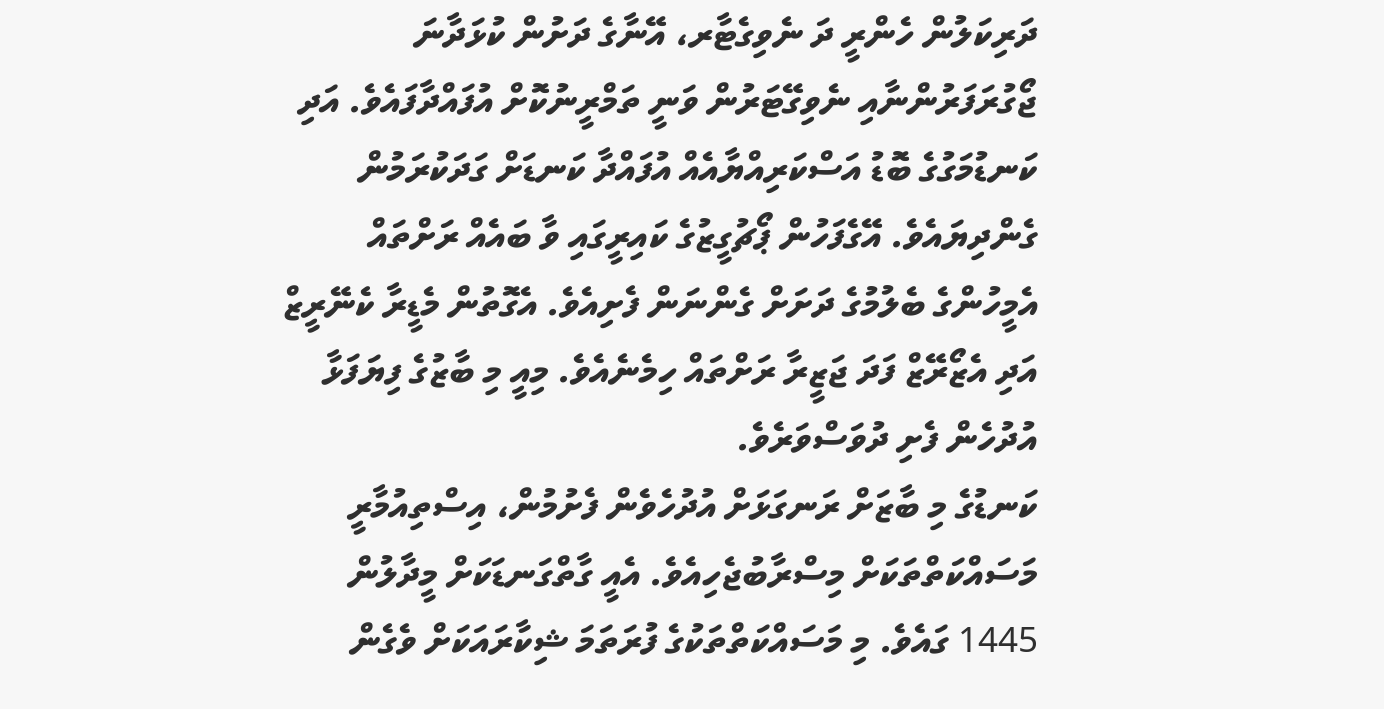ދަރިކަލުން ހެންރީ ދަ ނެވިގެޓާރ، އޭނާގެ ދަށުން ކުޅަދާނަ ޖޯގުރަފަރުންނާއި ނެވިގޭޓަރުން ވަނީ ތަމްރީނުކޮށް އުފައްދާފައެވެ. އަދި ކަނޑުމަގުގެ ބޮޑު އަސްކަރިއްޔާއެއް އުފައްދާ ކަނޑަށް ގަދަކުރަމުން ގެންދިޔައެވެ. އޭގެފަހުން ޕޯޗުގީޒުގެ ކައިރީގައި ވާ ބައެއް ރަށްތައް އެމީހުންގެ ބެލުމުގެ ދަށަށް ގެންނަން ފެށިއެވެ. އެގޮތުން މެޑީރާ ކެނޭރީޒް އަދި އެޒޯރޭޒް ފަދަ ޖަޒީރާ ރަށްތައް ހިމެނެއެވެ. މިއީ މި ބާޒުގެ ފިޔަފަޅާ އުދުހެން ފެށި ދުވަސްވަރެވެ.
ކަނޑުގެ މި ބާޒަށް ރަނގަޅަށް އުދުހެވެން ފެށުމުން، އިސްތިއުމާރީ މަސައްކަތްތަކަށް މިސްރާބުޖެހިއެވެ. އެއީ ގާތްގަނޑަކަށް މީދާލުން 1445 ގައެވެ. މި މަސައްކަތްތަކުގެ ފުރަތަމަ ޝިކާރައަކަށް ވެގެން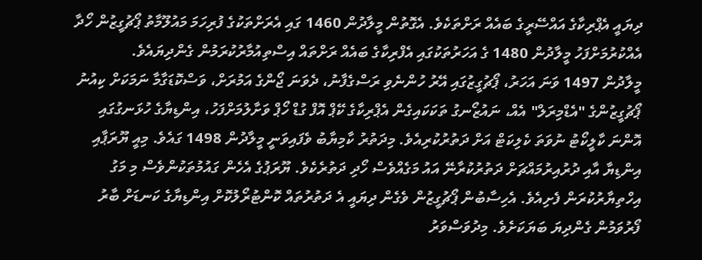ދިޔައީ އެޕްރިކާގެ އައްސޭރީގެ ބައެއް ރަށްތަކެވެ. އެގޮތުން މީލާދުން 1460 ގައި އެރަށްތަކުގެ ފުރިހަމަ މައުލޫމާތު ޕޯޗުގީޒުން ހޯދާ އެއްކުރުމަށްފަހު މީލާދުން 1480 ގެ އަހަރުތަކުގައި އެފްރިކާގެ ބައެއް ރަށްތައް އިސްތިއުމާރުކުރަމުން ގެންދިޔައެވެ.
މީލާދުން 1497 ވަނަ އަހަރު، ޕޯޗުގީޒުގައި އޭރު ހުންނެވި ރަސްގެފާނު، ދެވަނަ ޖޯންގެ އަމުރަށް، ވަސްކޮޑަގާމާ ނަމަކަށް ކިއުނު ޕޯޗުގީޒުންގެ "އެޑްމިރަލް" އެއް، ނައުޒޯނގު ތަކަކައިގެން އެޕްރިކާގެ ކޭޕް އޮފް ގުޑް ހޯޕް ވަށާލުމަށްފަހު، އިންޑިޔާގެ ހުޅަނގުގައި އޮންނަ ކާލީކޯޓު ނުވަތަ ކެލިކަޓް އަށް ދަތުރުކުރިއެވެ. މިދަތުރު ކާމިޔާބު ވެފައިވަނީ މީލާދުން 1498 ގައެވެ. މިއީ ޔޫރަޕާއި އިންޑިޔާ އާއި ދުރުއިރުމައްޗަށް ދަތުރުކުރާނޭ އައު މަގެއްވެސް ހޯދި ދަތުރެކެވެ. ޔޫރަޕުގެ އެހެން ގައުމުތަކުންވެސް މި މަގު އިހްތިޔާރުކުރަން ފެށިއެވެ. އެހިސާބުން ޕޯޗުގީޒުން ވެގެން ދިޔައީ އެ ދަތުރުތައް ކޮންޓުރޯލުކޮށް އިންޑިޔާގެ ކަނޑަށް ބާރު ފޯރުވަމުން ގެންދިޔަ ބަޔަކަށެވެ. މިދުވަސްވަރު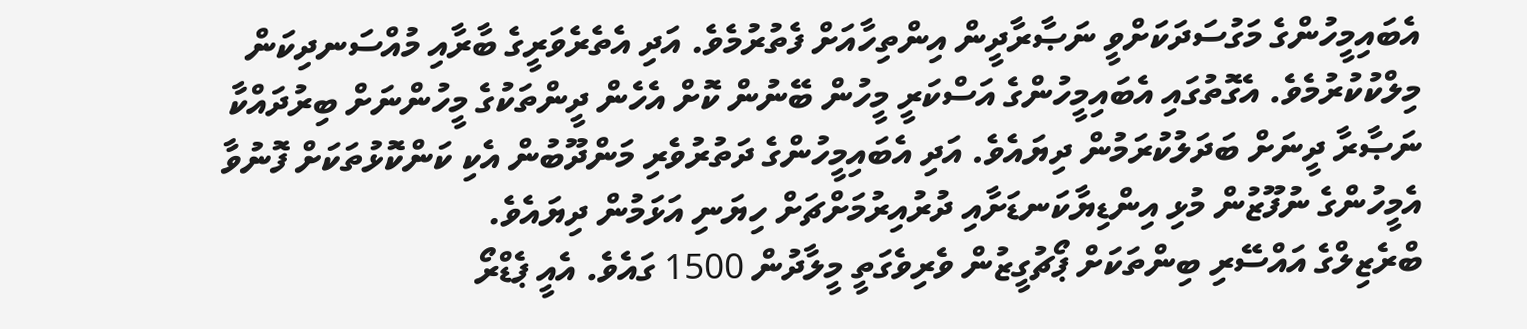އެބައިމީހުންގެ މަގުސަދަކަށްވީ ނަޞާރާދީން އިންތިހާއަށް ފެތުރުމެވެ. އަދި އެތެރެވަރީގެ ބާރާއި މުއްސަނދިކަން މިލްކުކުރުމެވެ. އެގޮތުގައި އެބައިމީހުންގެ އަސްކަރީ މީހުން ބޭނުން ކޮށް އެހެން ދީންތަކުގެ މީހުންނަށް ބިރުދައްކާ ނަޞާރާ ދީނަށް ބަދަލުކުރަމުން ދިޔައެވެ. އަދި އެބައިމީހުންގެ ދަތުރުވެރި މަންދޫބުން އެކި ކަންކޮޅުތަކަށް ފޮނުވާ އެމީހުންގެ ނުފޫޒުން މުޅި އިންޑިޔާކަނޑަށާއި ދުރުއިރުމަށްޗަށް ހިޔަނި އަޅަމުން ދިޔައެވެ.
ބްރެޒިލްގެ އައްސޭރި ބިންތަކަށް ޕޯޗުގީޒުން ވެރިވެގަތީ މީލާދުން 1500 ގައެވެ. އެއީ ޕެޑްރޯ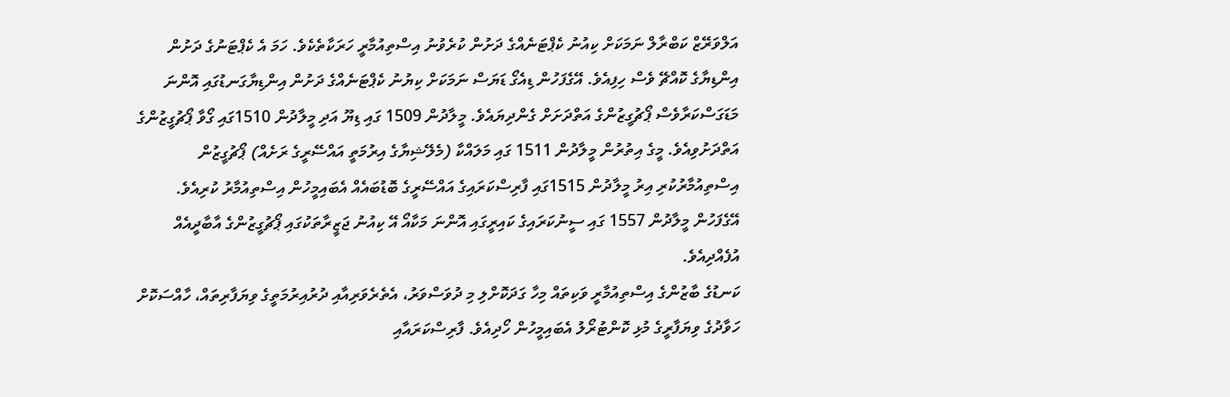އަލްވަރޭޒް ކަބްރާލް ނަމަކަށް ކިއުނު ކެޕްޓަނެއްގެ ދަށުން ކުރެވުނު އިސްތިއުމާރީ ހަރަކާތެކެވެ. ހަމަ އެ ކެޕްޓަނުގެ ދަށުން އިންޑިޔާގެ ކޮއްޗޭ ވެސް ހިފިއެވެ. އޭގެފަހުން ޑިއެގޯ ޑަޔަސް ނަމަކަށް ކިޔުނު ކެޕްޓަނެއްގެ ދަށުން އިންޑިޔާގަނޑުގައި އޮންނަ މަޑަގަސްކަރާވެސް ޕޯޗުގީޒުންގެ އަތްދަށަށް ގެންދިޔައެވެ. މީލާދުން 1509 ގައި ޑިޔޫ އަދި މީލާދުން 1510ގައި ގޯވާ ޕޯޗުގީޒުންގެ އަތްދަށުވިއެވެ. މީގެ އިތުރުން މީލާދުން 1511 ގައި މަލައްކާ (މެލޭޝިޔާގެ އިރުމަތީ އައްސޭރީގެ ރަށެއް) ޕޯޗުގީޒުން އިސްތިއުމާރުކުރި އިރު މީލާދުން 1515ގައި ފާރިސްކަރައިގެ އައްސޭރީގެ ބޮޑުބައެއް އެބައިމީހުން އިސްތިއުމާރު ކުރިއެވެ. އޭގެފަހުން މީލާދުން 1557 ގައި ސީނުކަރައިގެ ކައިރީގައި އޮންނަ މަކާއޯ އޭ ކިއުނު ޖަޒީރާތަކުގައި ޕޯޗުގީޒުންގެ އާބާދީއެއް އުފެއްދިއެވެ.
ކަނޑުގެ ބާޒުންގެ އިސްތިއުމާރީ ވަކިތައް މިހާ ގަދަކޮށްލި މި ދުވަސްވަރު، އެތެރެވަރިއާއި ދުރުއިރުމަތީގެ ވިޔަފާރިތައް، ހާއްސަކޮށް ހަވާދުގެ ވިޔަފާރީގެ މުޅި ކޮންޓުރޯލު އެބައިމީހުން ހޯދިއެވެ. ފާރިސްކަރައާއި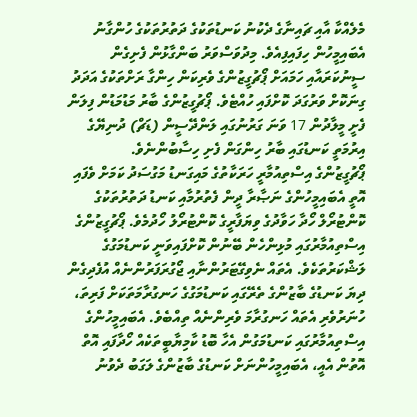މެލެއްކާ އާއި ޗައިނާގެ ދެކުނު ކަނޑުތަކުގެ ދަތުރުތަކުގެ ހުންގާނު އެބައިމީހުން ހިފައިފިއެވެ. މިދުވަސްވަރު ބަންގާޅުން ފެށިގެން ސީނުކަރައާއި ހަމައަށް ޕޯޗުގީޒުންގެ ވެރިކަން ހިންގާ ރަށްތަކުގެ އަދަދު ގިނަކޮށް ވަރުގަދަ ކޮށްފައި ހުއްޓެވެ. ޕޯޗުގީޒުންގެ ބާރު މަޑުމަޑުން ފިލަން ފެށީ މީލާދުން 17 ވަނަ ގަރުނުގައި ލަންދޭސީން (ޑަޗް) ދުނިޔޭގެ އިރުމަތީ ކަނޑުގައި ބާރު ހިންގަން ފެށި ހިސާބުންނެވެ.
ޕޯޗުގީޒުންގެ އިސްތިއުމާރީ ހަރަކާތުގެ މައިގަނޑު މަގުސަދު ކަމަށް ވެފައި އޮތީ އެބައިމީހުންގެ ނަޞާރާ ދީން ފެތުރުމާއި ކަނޑު ދަތުރުތަކުގެ ކޮންޓުރޯލް ހޯދާ ހަވާދުގެ ވިޔަފާރީގެ ކޮންޓުރޯލު ހޯދުމެވެ. ޕޯޗުގީޒުންގެ އިސްތިއުމާރުގައި މުޅިންހެން ބޭނުން ކޮށްފައިވަނީ ކަނޑުމަގުގެ ލަޝްކަރުތަކެވެ. އެތައް ނެވިގޭޓަރުންނާއި ޖޯގުރަފަރުންނެއް އުފެދިގެން ދިޔަ ކަނޑުގެ ބާޒުންގެ ތެރޭގައި ކަނޑުމަގުގެ ހަނގުރާމަތަކަށް ފަރިތަ، ހުނަރުވެރި އެތައް ހަނގުރާމަ ވެރިންނެއް ތިއްބެވެ. އެބައިމީހުންގެ އިސްތިއުމާރުގައި ކަނޑުމަގުން އެހާ ބޮޑު ކާމިޔާބީތަކެއް ހޯދާފައި އޮތް އޮތުން އެއީ، އެބައިމީހުންނަށް ކަނޑުގެ ބާޒުންގެ ލަގަބު ދެވުނު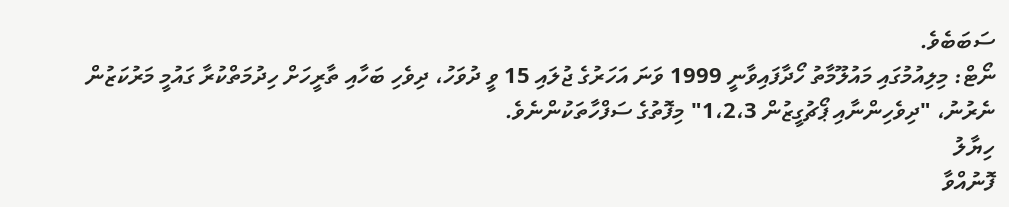ސަބަބެވެ.
ނޯޓް: މިލިއުމުގައި މައުލޫމާތު ހޯދާފައިވާނީ 1999 ވަނަ އަހަރުގެ ޖުލައި 15 ވީ ދުވަހު، ދިވެހި ބަހާއި ތާރީހަށް ހިދުމަތްކުރާ ގައުމީ މަރުކަޒުން ނެރުނު، "ދިވެހިންނާއި ޕޯޗުގީޒުން 1،2،3" މިފޮތުގެ ސަފްހާތަކުންނެވެ.
ހިޔާލު
ފޮނުއްވާ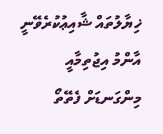ޚިޔާލުތައް ޝާއިޢުކުރެވޭނީ އާންމު އިޖުތިމާއީ މިންގަނޑަށް ފެތޭތޯ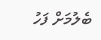ބެލުމަށް ފަހު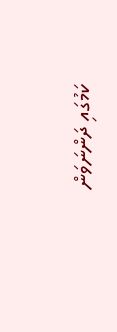ކަމުގައި ދަންނަވަން